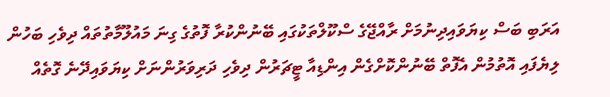އަރަބި ބަސް ކިޔަވައިދިނުމަށް ރާއްޖޭގެ ސްކޫލްތަކުގައި ބޭނުންކުރާ ފޮތުގެ ގިނަ މައުލޫމާތުތައް ދިވެހި ބަހުން ލިޔެފައި އޮތުމުން އެފޮތް ބޭނުންކޮށްގެން އިންޑިއާ ޓީޗަރުން ދިވެހި ދަރިވަރުންނަށް ކިޔަވައިދޭނެ ގޮތެއް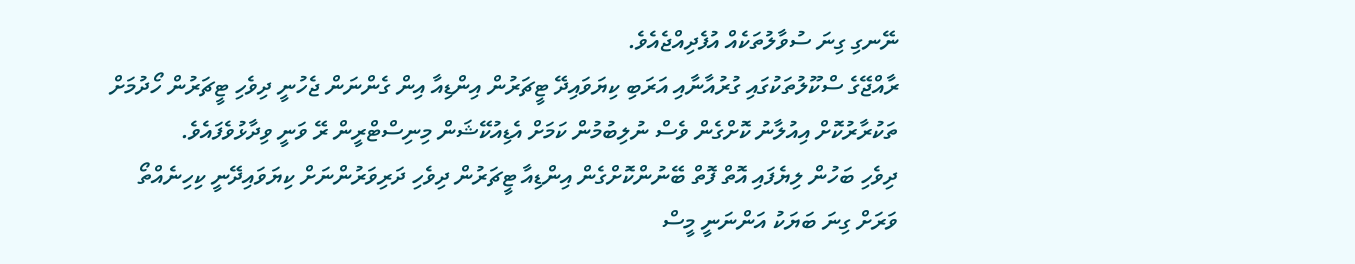ނޭނގި ގިނަ ސުވާލުތަކެއް އުފެދިއްޖެއެވެ.
ރާއްޖޭގެ ސްކޫލުތަކުގައި ގުރުއާނާއި އަރަބި ކިޔަވައިދޭ ޓީޗަރުން އިންޑިއާ އިން ގެންނަން ޖެހުނީ ދިވެހި ޓީޗަރުން ހޯދުމަށް ތަކުރާރުކޮށް އިއުލާނު ކޮށްގެން ވެސް ނުލިބުމުން ކަމަށް އެޑިއުކޭޝަން މިނިސްޓްރީން ރޭ ވަނީ ވިދާޅުވެފައެވެ.
ދިވެހި ބަހުން ލިޔެފައި އޮތް ފޮތް ބޭނުންކޮށްގެން އިންޑިއާ ޓީޗަރުން ދިވެހި ދަރިވަރުންނަށް ކިޔަވައިދޭނީ ކިހިނެއްތޯ ވަރަށް ގިނަ ބަޔަކު އަންނަނީ މީސް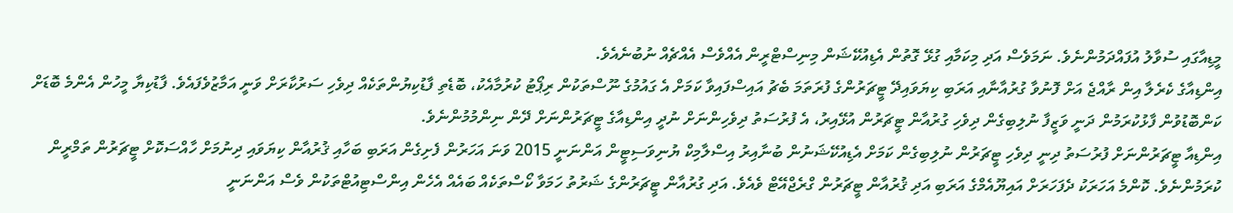މީޑިއާގައި ސުވާލު އުފައްދަމުންނެވެ. ނަމަވެސް އަދި މިކަމާއި ގުޅޭ ގޮތުން އެޑިއުކޭޝަން މިނިސްޓްރީން އެއްވެސް އެއްޗެއް ނުބުނެއެވެ.
އިންޑިއާގެ ކެރެލާ އިން ރާއްޖެ އަށް ފޮނުވާ ގުރުއާނާއި އަރަބި ކިޔަވައިދޭ ޓީޗަރުންގެ ފުރަތަމަ ބެޗު އައިސްފައިވާ ކަމަށް އެ ގައުމުގެ ނޫސްތަކުން ރިޕޯޓު ކުރުމާއެކު، ބޮޑެތި ފާޑުކިޔުންތަކެއް ދިވެހި ސަރުކާރަށް ވަނީ އަމާޒުވެފައެވެ. ފާޑުކިޔާ މީހުން އެންމެ ބޮޑަށް ކަންބޮޑުވުން ފާޅުކުރަމުން ދަނީ ވަޒީފާ ނުލިބިގެން ދިވެހި ގުރުއާން ޓީޗަރުން އުޅޭއިރު، އެ ފުރުސަތު ދިވެހިންނަށް ނުދީ އިންޑިއާގެ ޓީޗަރުންނަށް ދޭން ނިންމުމުންނެވެ.
އިންޑިއާ ޓީޗަރުންނަށް ފުރުސަތު ދިނީ ދިވެހި ޓީޗަރުން ނުލިބިގެން ކަމަށް އެޑިއުކޭޝަނުން ބުނާއިރު އިސްލާމިކް ޔުނިވަސިޓީން އަންނަނީ 2015 ވަނަ އަހަރުން ފެށިގެން އަރަބި ބަހާއި ޤުރުއާން ކިޔަވައި ދިނުމަށް ހާއްސަކޮށް ޓީޗަރުން ތަމްރީން ކުރަމުންނެވެ. ކޮންމެ އަހަރަކު ދެފަހަރަށް އައިޔޫއެމްގެ އަރަބި އަދި ޤުރުއާން ޓީޗަރުން ގްރެޖްއޭޓް ވެއެވެ. އަދި ގުރުއާން ޓީޗަރުންގެ ޝަރުތު ހަމަވާ ކޯސްތަކެއް ބައެއް އެހެން އިންސްޓިއުޓްތަކުން ވެސް އަންނަނީ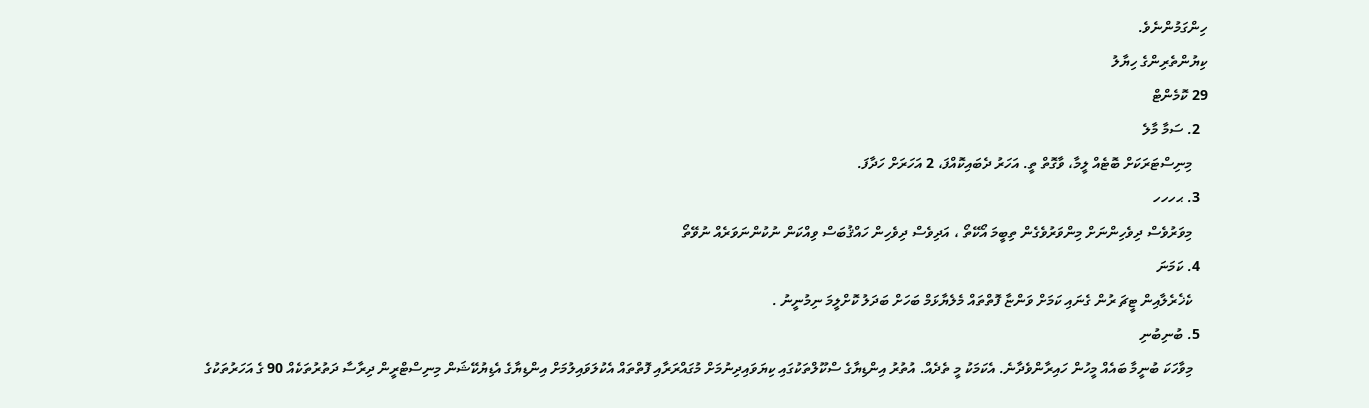ހިންގަމުންނެވެ.
ކިޔުންތެރިންގެ ހިޔާލު
29 ކޮމެންޓް
  2. ސަމާ މާލެ
    މިނިސްޓަރަކަށް ބޮޓެއް ލީމާ، ވާގޮތް ތީ. އަހަރު ދެބައިކޮއްފަ، 2 އަހަރަށް ހަދާފަ.
  3. ޙހހހ
    މިވަރުވެސް ދިވެހިންނަށް މިންވަރުވެގެން ތިބީމަ އޯކޭތޯ ، އަދިވެސް ދިވެހިން ހައްޤުބަސް ވިއްކަން ނުކުންނަވަރެއް ނުވޭތޯ
  4. ކަމަނަ
    ކެޚެރެލާއިން ޓީޗަ ރުން ގެނައި ކަމަށް ވަންޏާ ފޮތްތައް މެލެޔާޅަމް ބަހަށް ބަދަލު ކޮށްލީމަ ނިމުނީނު .
  5. ބުނިބުނި
    މިވާހަކަ ބުނީމާ ބައެއް މީހުން ހައިރާންވެދާނެ. އެކަމަކު މީ ތެދެއް. އުތުރު އިންޑިޔާގެ ސްކޫލްތަކުގައި ކިޔަވައިދިނުމަށް މުގައްރަރާއި ފޮތްތައް އެކުލަވައިލުމަށް އިންޑިޔާގެ އެޑިޔުކޭޝަން މިނިސްޓްރީން ދިރާސާ ދަތުރުތަކެއް 90 ގެ އަހަރުތަކުގެ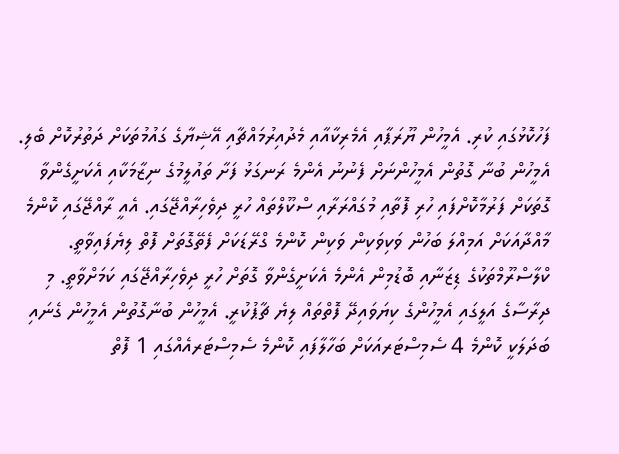ފަހުކޮޅުގައި ކުރި. އެމީހުން ޔޫރަޕާއި އެމެރިކާއާއި މެދުއިރުމައްޗާއި އޭޝިޔާގެ ގައުމުތަކަށް ދަތުރުކޮށް ބެލި. އެމީހުން ބުނާ ގޮތުން އެމީހުންނަށް ފެނުނު އެންމެ ރަނގަޅު ފަށާ ތައުލީމުގެ ނިޒާމަކާއި އެކަށީގެންވާ ގޮތަކަށް ފަރުމާކޮށްފައި ހުރި ފޮތާއި މުގައްރަރާއި ސްކޫލްތައް ހުރީ ދިވެހިރާއްޖޭގައި. އެއީ ރާއްޖޭގައި ކޮންމެ މާއްދާއަކަށް އަމިއްލަ ބަހުން ވަކިވަކިން ވަކިން ކޮންމެ ގްރޭޑަކަށް ފެތޭގޮތަށް ފޮތް ލިޔެފައިވާތީ. ކްލާސްރޫމްތަކުގެ ޑިޒަނާއި ބޮޑުމިން އެންމެ އެކަށީގެންވާ ގޮތަށް ހުރީ ދިވެހިރާއްޖޭގައި ކަމަށްވާތީ. މި ދިރާސާގެ އަލީގައި އެމީހުންގެ ކިޔަވައިދޭ ފޮތްތައް ލިޔެ ޗާޕުކުރީ. އެމީހުން ބުނާގޮތުން އެމީހުން ގެނައި ބަދަލަކީ ކޮންމެ 4 ސެމިސްޓަރއަކަށް ބަހާލާފައި ކޮންމެ ސެމިސްޓަރއެއްގައި 1 ފޮތް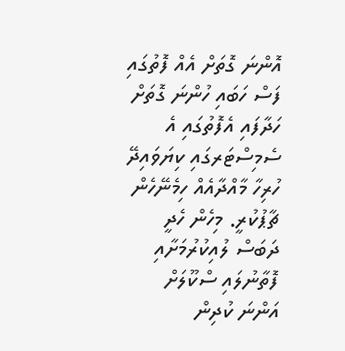އޮންނަ ގޮތަށް އެއް ފޮތުގައި ފަސް ހަބައި ހުންނަ ގޮތަށް ހަދާފައި އެފޮތުގައި އެ ސެމިސްޓަރގައި ކިޔަވައިދޭ ހުރިހާ މާއްދާއެއް ހިމެނޭހެން ޗާޕުކުރީ. މިހެން ހެދީ ދަބަސް ލުއިކުރުމަށާއި ފޮތާނުލައި ސްކޫލަށް އަންނަ ކުދިން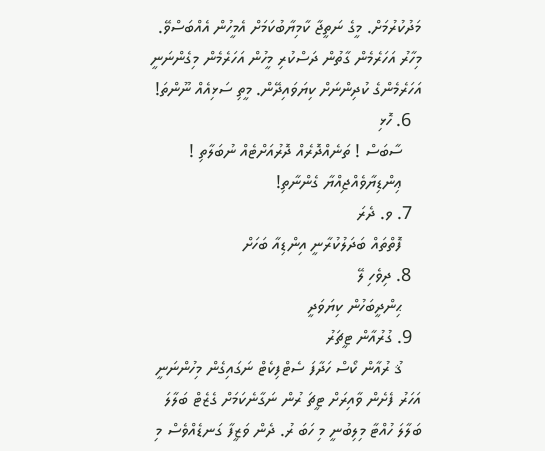މަދުކުރުމަށް. މީގެ ނަތީޖާ ކާމިޔާބުކަމަށް އެމީހުން އެއްބަސްވޭ. މިހާރު އަހަރެމެން ގާތުން ދަސްކުރި މީހުން އަހަރެމެން މިގެންނަނީ އަހަރެމެންގެ ކުދިންނަށް ކިޔަވައިދޭން. މީތި ސަޅިއެއް ނޫންތަ!
  6. ހޮޅި
    ސާބަސް ! ތަނެއްދޮރެއް ދޮރުއަށްޓެއް ނުބަލާތި !
    ޢިންޑިޔާވެއްޖިއްޔާ ގެންނާތި!
  7. ވ. ދެރަ
    ފޮތްތައް ބަދަލުކުރާނީ އިންޑިއާ ބަހަށް
  8. ދިވެހި ލޭ
    ޙިންދީބަހުން ކިޔަވަދީ
  9. ގުރުއާން ޓީޗަރު
    ޤު ރުއާން ކޯސް ހަދާފަ ސެޓްފިކެޓް ނަގައިގެން މިހުންނަނީ އަހަރު ފެށެން ވާއިރަށް ޓީޗަ ރުން ނަގާނެކަމަށް ގެޒެޓް ބަލާލަ ބަލާލަ ހުއްޓާ މިލިބުނީ މި ހަބަ ރު. ދެން ވަޒީފާ ގަނޑެއްވެސް މި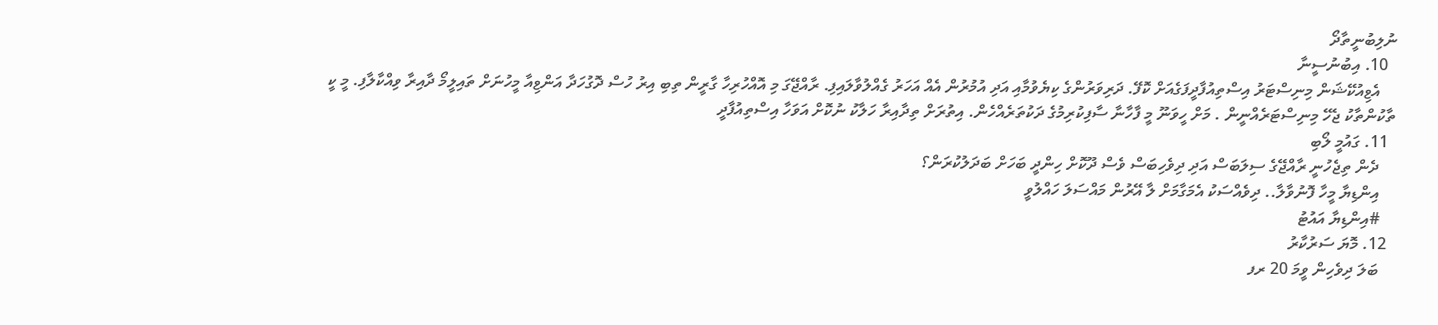ނުލިބުނީތާދޯ
  10. އިބުނުސީނާ
    އެޱިއުކޭޝަން މިނިސްޓަރު އިސްތިއުފާދީފަގެއަށް ކޮފޭ. ދަރިވަރުންގެ ކިޔެވުމާއި އަދި އުމުރުން އެއް އަހަރު ގެއްލުވާލައިފި. ރާއްޖޭގަ މި އޮއްހުރިހާ ގާރީން ތިބި އިރު ހުސް ދޮގުހަދާ އަންޱިއާ މީހުނަށް ތައިލީމޯ ދާއިރާ ވިއްކާލާފި. މީ ކީ ތާކުންތާކު ޖެހޭ މިނިސްޓަރެއްނީން . މަށް ހީވަނޫ މީ ފާހާނާ ސާފިކުރިމުގެ ދަކުތަރެއްހެން. އިތުރަށް ތިދާއިރާ ހަލާކު ނުކޮށް އަވަހާ އިސްތިއުފާދީ
  11. ގައުމީ ލޯބި
    ދެން ތިޖެހުނީ ރާއްޖޭގެ ސިލަބަސް އަދި ދިވެހިބަސް ވެސް ދޫކޮށް ހިންދީ ބަހަށް ބަދަލުކުރަން؟
    އިންޑިޔާ މީހާ ފޮނުވާލާ.. ދިވެއްސަކު އެމަގާމަށް ލާ އޭރުން މައްސަލަ ހައްލުވީ
    #އިންޑިޔާ އައުޓު
  12. މޮޔަ ސަރުކާރު
    ބަލަ ދިވެހިން ވީމަ 20 ރފ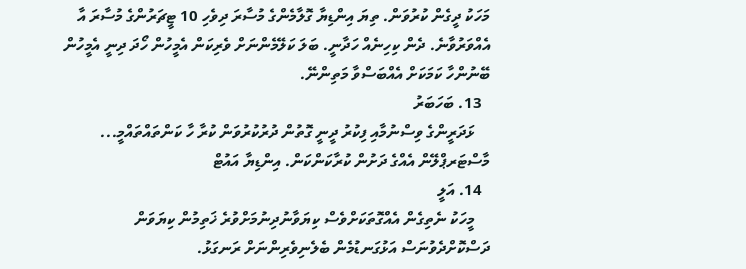މަހަކު ދީގެން ކުރުވަން. ތިޔަ އިންޑިޔާ ގޮލާމެންގެ މުސާރަ ދިވެހި 10 ޓީޗަރުންގެ މުސާރަ އާ އެއްވަރުވާނެ. ދެން ކިހިނެއް ހަދާނީ. ބަލަ ކަލޭމެންނަށް ވެރިކަން އެމީހުން ހޯދަ ދިނީ އެމީހުން ބޭނުންހާ ކަމަކަށް އެއްބަސްވާ މަތިންނޭ.
  13. ބަހަބަރު
    ޅަދަރީންގެ ވިސްނުމާއި ފިކުރު ދީނީ ގޮތުން ދުރުކުރުވަން ކުރާ ހާ ކަންތައްތައްމީ... މާސްޓަރޕްލޭން އެއްގެ ދަށުން ކުރާކަންކަން. އިންޑިޔާ އައުޓް
  14. އަލީ
    މީހަކު ނެތިގެން އެއްގޮތަކަށްވެސް ކިޔަވާނުދިނުމަށްވުރެ ޚަތިމުން ކިޔަވަން ދަސްކޮށްދެވުނަސް އަޅުގަނޑުމެން ބެލެނިވެރިންނަށް ރަނގަޅު.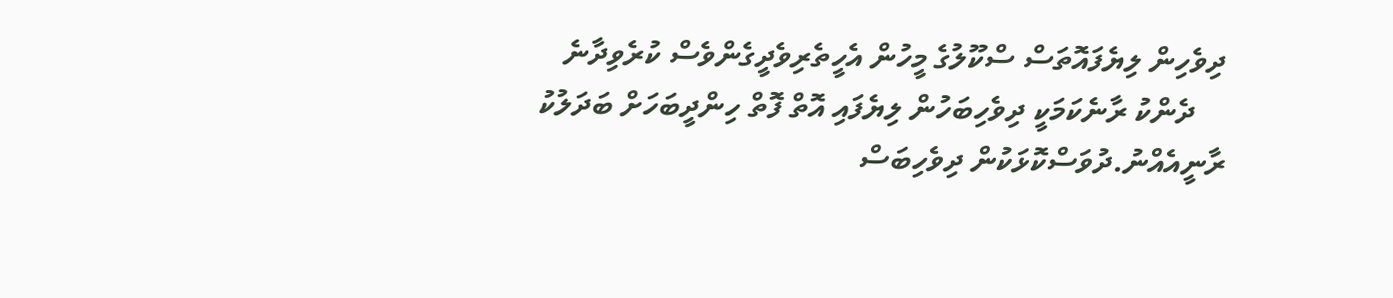ދިވެހިން ލިޔެފައޮތަސް ސްކޫލުގެ މީހުން އެހީތެރިވެދީގެންވެސް ކުރެވިދާނެ
    ދެންކު ރާނެކަމަކީ ދިވެހިބަހުން ލިޔެފައި އޮތް ފޮތް ހިންދީބަހަށް ބަދަލުކު ރާނީއެއްނު.ދުވަސްކޮޅަކުން ދިވެހިބަސް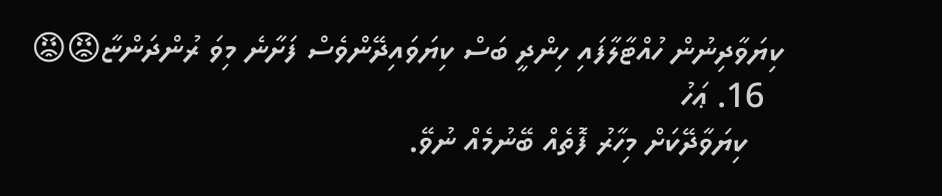ކިޔަވާދިނުން ހުއްޓާލާފައި ހިންދީ ބަސް ކިޔަވައިދޭންވެސް ފަށާނެ މިވަ ރުންދަންޏާ😡😡
  16. ޢަހު
    ކިޔަވާދޭކަށް މިހާރު ފޮތެއް ބޭނުމެއް ނުވޭ.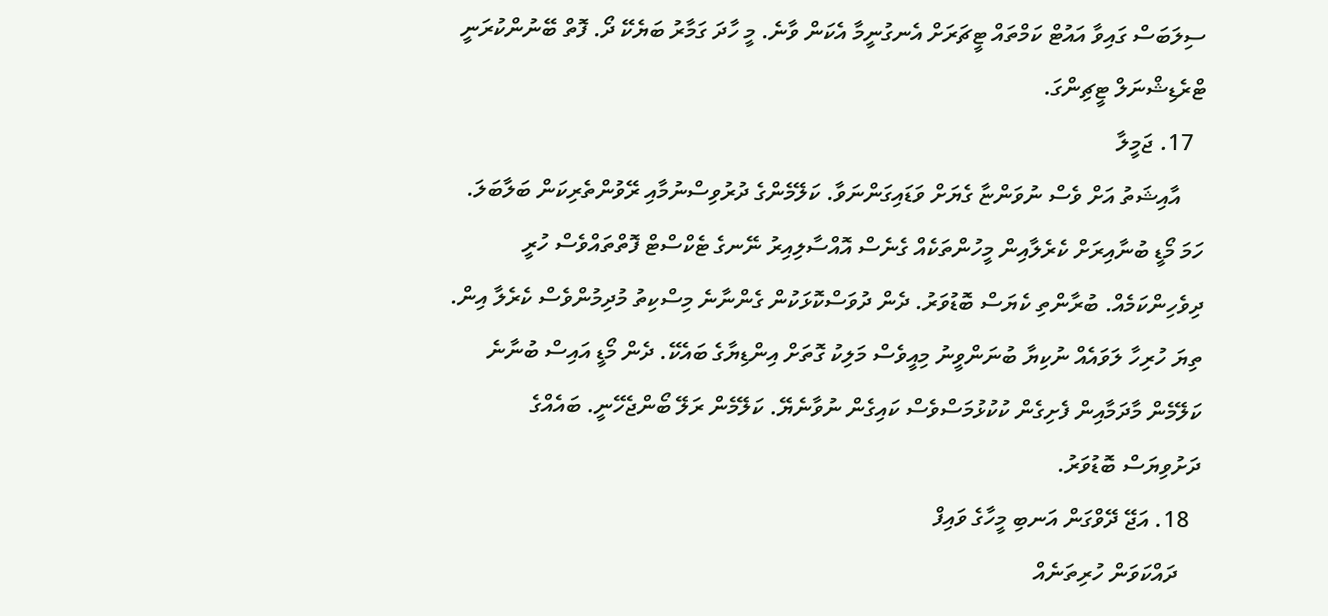ސިލަބަސް ގައިވާ އައުޓް ކަމްތައް ޓީޗަރަށް އެނގުނީމާ އެކަން ވާނެ. މީ ހާދަ ގަމާރު ބަޔެކޭ ދޯ. ފޮތް ބޭނުންކުރަނީ ޓްރެޑިޝްނަލް ޓީޗިންގަ.
  17. ޖަމީލާ
    އާއިޝަތު އަށް ވެސް ނުވަންޏާ ގެޔަށް ވަޑައިގަންނަވާ. ކަލޭމެންގެ ދުރުވިސްނުމާއި ރޭވުންތެރިކަން ބަލާބަލަ. ހަމަ މޯޑީ ބުނާއިރަށް ކެރެލާއިން މީހުންތަކެއް ގެނެސް އޮއްސާލިއިރު ނޭނގެ ޓެކްސްޓް ފޮތްތައްވެސް ހުރީ ދިވެހިންކަމެއް. ބުރާންތި ކެޔަސް ބޮޑުވަރު. ދެން ދުވަސްކޮޅަކުން ގެންނާނެ މިސްކިތު މުދިމުންވެސް ކެރެލާ އިން. ތިޔަ ހުރިހާ ލަވައެއް ނުކިޔާ ބުނަންވީނު މިއީވެސް މަލިކު ގޮތަށް އިންޑިޔާގެ ބައެކޭ. ދެން މޯޑީ އައިސް ބުނާނެ ކަލޭމެން މާދަމާއިން ފެށިގެން ކުކުޅުމަސްވެސް ކައިގެން ނުވާނެޔޭ. ކަލޭމެން ރަލޭ ބޯންޖެހޭނީ. ބައެއްގެ ދަށުވިޔަސް ބޮޑުވަރު.
  18. އަޖޭ ދޭވްގަން އަނބި މީހާގެ ވައިފް
    ދައްކަވަން ހުރިތަނެއް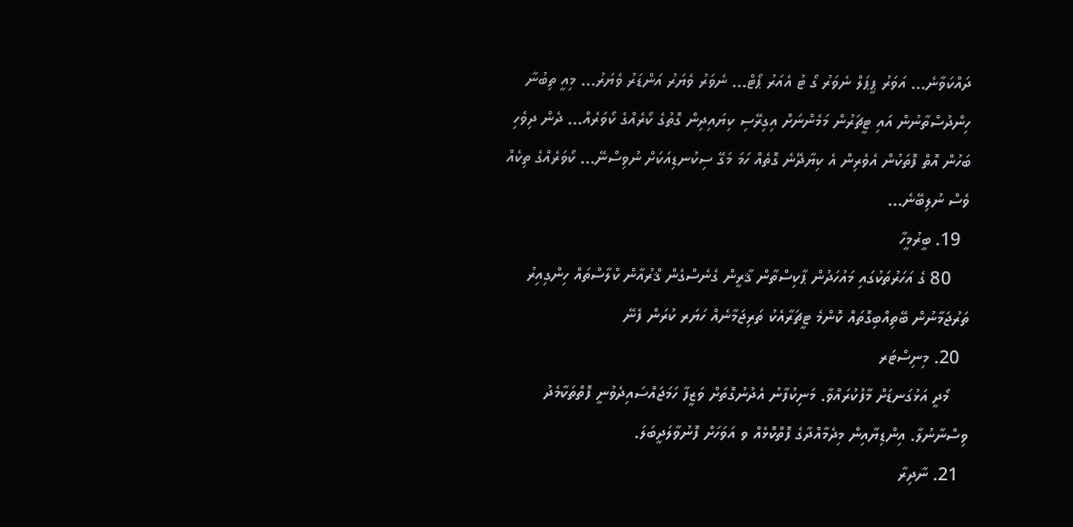ދައްކަވާނެ... އަވަރު ޕީޕަލް ނެވަރު ގޯ ޓު އެއަރު ޕޯޓް... ނެވަރު ވެޔަރު އަންޑަރު ވެޔަރު... މިއީ ތިބުނާ ހިންދުސްތާނުން އައި ޓީޗަރުން މަމެންނަށް އިގިރޭސި ކިޔައިދިން ގޮތުގެ ކޯރެއްގެ ކޯވަރެއް... ދެން ދިވެހި ބަހުން އޮތް ފޮތަކުން އެވެރިން އެ ކިޔާދޭނެ ގޮތެއް ހަމަ މަގޭ ސިކުނޑިއަކަށް ނުވިސްނޭ... ކޯވަރެއްގެ ތިކެއް ވެސް ނުލިބޭނެ...
  19. ބީރުމީހާ
    80 ގެ އަހަރުތަކުގައި މައުހަދުން ޕާކިސްތާން ޤާރީން ގެނެސްގެން ޤްރުއާން ކްލާސްތައް ހިންގިއިރު ތަރުޖަމާނުން ބޭތިއްބިގޮތައް ކޮންމެ ޓީޗަރާއެކު ތަރިޖަމާނެއް ހަޔަރ ކުރަން ފެނޭ
  20. މިނިސްޓަރ
    މޯދީ އަޅުގަނޑަށް މާފުކުރައްވާ. މަނިކުފާނު އެދުނުގޮތަށް ވަޒީފާ ހަމަޖައްސައިދެވުނީ ފޮތްތަކާމެދު ވިސްނާނުލާ. އިންޑިޔާއިން މިދެމާއްދާގެ ފޮތްކޮޅެއް ވ އަވަހަށް ފޮނުވާލަދީބަލަ.
  21. ނާދިރާ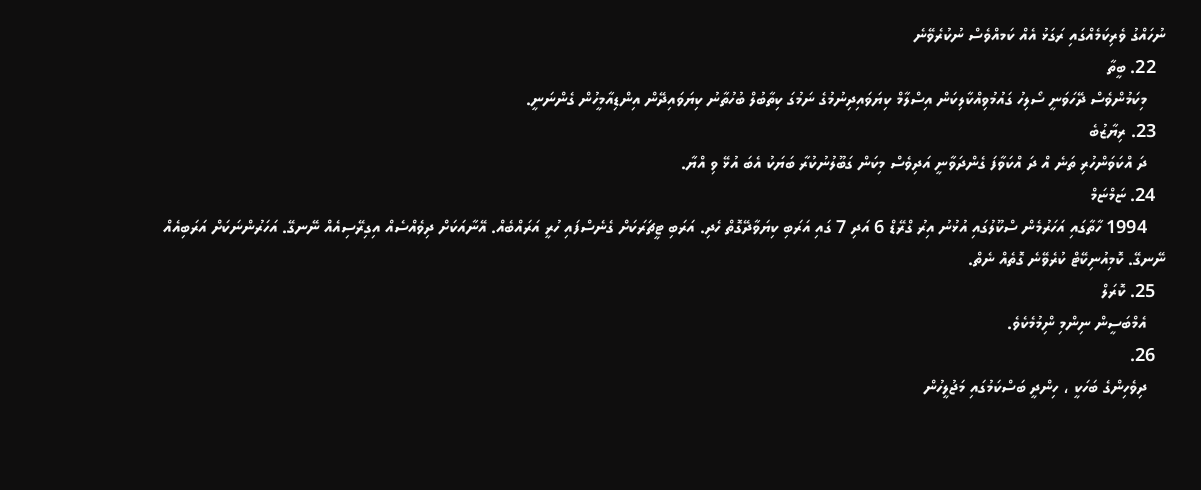ނުހައްގު ވެރިކަމެއްގައި ރަގަޅު އެއް ކަމއްވެސް ނުކުރެވޭނެ
  22. ބީތާ
    މިކަމުންވެސް ދޭހަވަނީ ސޯލިހު ގައުމުވިއްކާލިކަން އިސްލާމް ކިޔަވައިދިނުމުގެ ނަމުގަ ކިތާބުލް ބުހުތާނު ކިޔަވައިދޭން އިންޑިއާމީހުން ގެންނަނީ.
  23. ރިޔާޒުބެ
    ދަ އްކަވަންހުރި ތަނެ އް ދަ އްކަވާފަ ގެންދަވާނީ އަދިވެސް މިކަން ގަބޫލުނުކުރާ ބަޔަކު އެބަ އުޅޭ ވި އްޔާ.
  24. ޏަމްޏަމް
    1994 ހާތާގައި އަހަރުމެން ސްކޫލުގައި އުޅުނު އިރު ގްރޭޑް 6 އަދި 7 ގައި އަރަބި ކިޔަވާދޭގޮތް ހެދި. އަރަބި ޓީޗަރަކަށް ގެނެސްފައި ހުރީ އަރައްބެއް. އޭނާއަކަށް ދިވެއްސެއް އިގިރޭސިއެއް ނޭނގޭ. އަހަރުންނަކަށް އަރަބިއެއް ނޭނގޭ. ކޮމިއުނިކޭޓް ކުރެވޭނެ ގޮތެއް ނެތް.
  25. ކޮރަލް
    އެމްބަސީން ނިންމި ނިްމުމެކެވެ.
  26.
    ދިވެހިންގެ ބަހަކީ ، ހިންދީ ބަސްކަމުގައި މަޖުލީހުން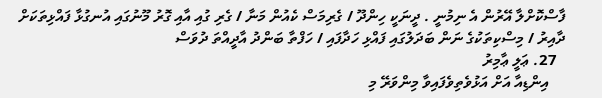ފާސްކޮށްލާ އޭރުން އެ ނިމުނީ . ދީނަކީ ހިންދޫ / ގެރިމަސް ކެއުން މަނާ / ގެރި ގުއި އާއި ގޮރު މޫނުގައި އުނގުޅާ ފައްޅިތަކަށް ދާއިރު / މިސްކިތަކުގެ ނަން ބަދަލުގައި ފައްޅި ހަދާފައި / ހަފްތާ ބަންދު އާދީއްތަ ދުވަސް
  27. ޢަލީ ޢާމިރު
    އިންޑިއާ އަށް އަޅުވެތިވެފައިވާ މިންވަރޭ މި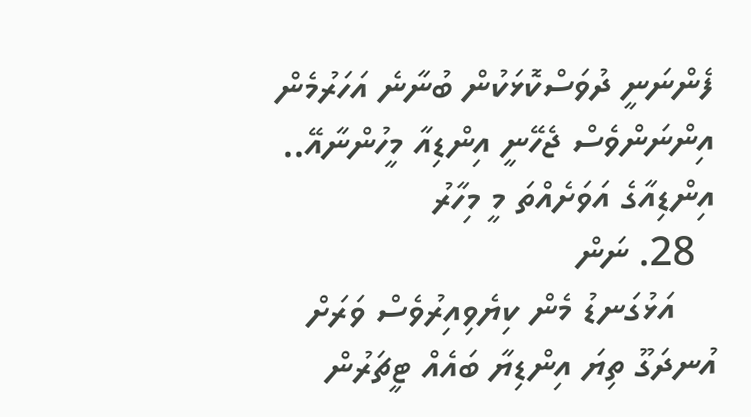ފެންނަނީ ދުވަސްކޮޅަކުން ބުނާނެ އަހަރުމެން އިންނަންވެސް ޖެހޭނީ އިންޑިއާ މީހުންނާއޭ.. އިންޑިއާގެ އަވަށެއްތަ މީ މިހާރު
  28. ނަން
    އަޅުގަނޑު މެން ކިޔެވިއިރުވެސް ވަރަށް އުނދަގޫ ތިޔަ އިންޑިޔާ ބައެއް ޓީޗަރުން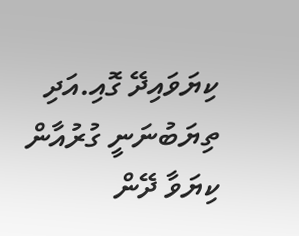ކިޔަވައިދޭ ގޮއި.އަދި ތިޔަބުނަނީ ގުރުއާން ކިޔަވާ ދޭން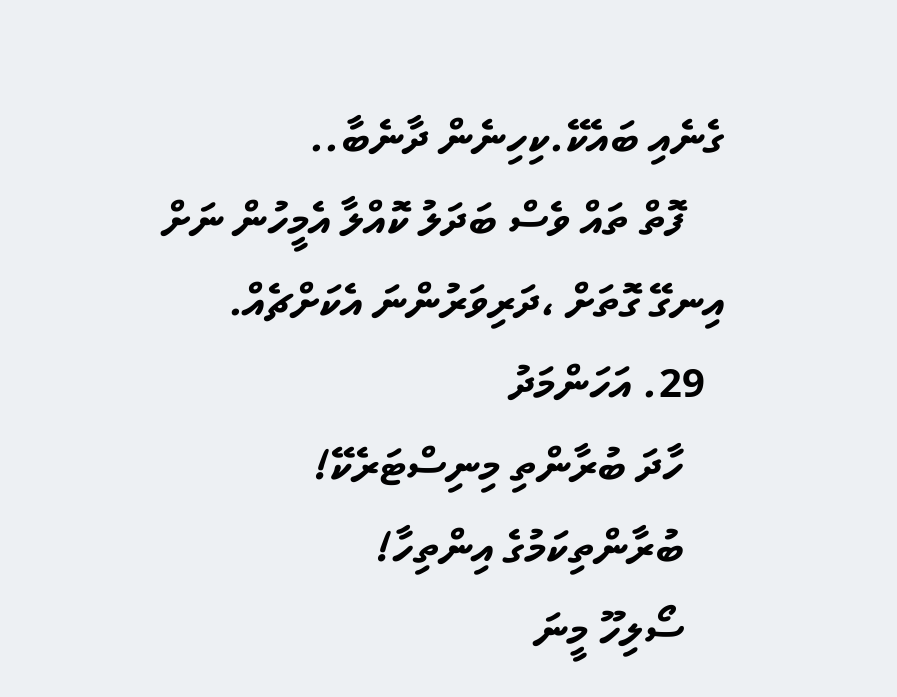ގެނެއި ބައެކޭ.ކިހިނެން ދާނެބާ..
    ފޮތް ތައް ވެސް ބަދަލު ކޮއްލާ އެމީހުން ނަށް އިނގޭ ގޮތަށް ،ދަރިވަރުންނަ އެކަށްޗެއް.
  29. އަހަންމަދު
    ހާދަ ބުރާންތި މިނިސްޓަރެކޭ!
    ބުރާންތިކަމުގެ އިންތިހާ!
    ސޯލިހޫ މީނަ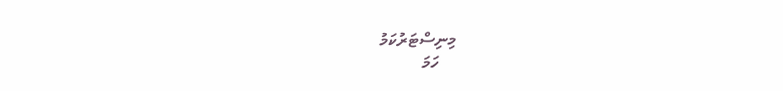މިނިސްޓަރުކަމު
    ހަމަ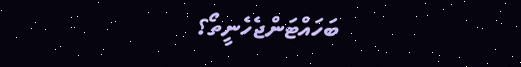ބަހައްޓަންޖެހެނީތޯ؟